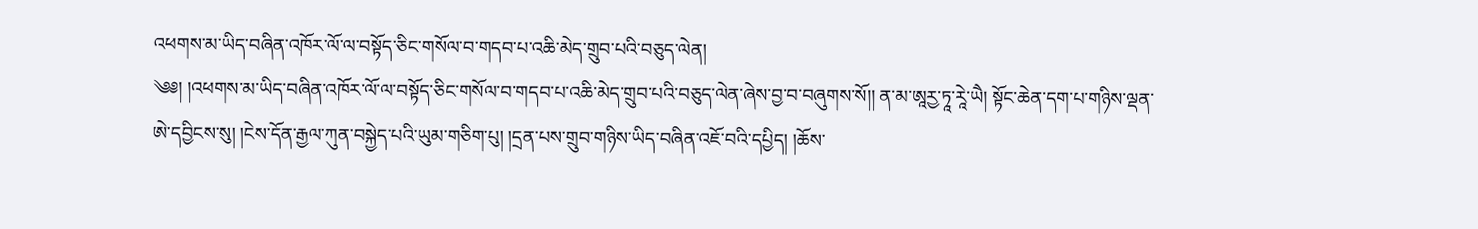འཕགས་མ་ཡིད་བཞིན་འཁོར་ལོ་ལ་བསྟོད་ཅིང་གསོལ་བ་གདབ་པ་འཆི་མེད་གྲུབ་པའི་བཅུད་ལེན།
༄༅། །འཕགས་མ་ཡིད་བཞིན་འཁོར་ལོ་ལ་བསྟོད་ཅིང་གསོལ་བ་གདབ་པ་འཆི་མེད་གྲུབ་པའི་བཅུད་ལེན་ཞེས་བྱ་བ་བཞུགས་སོ།། ན་མ་ཨཱཪྱ་ཏཱ་རཱེ་ཡཻ། སྟོང་ཆེན་དག་པ་གཉིས་ལྡན་ཨེ་དབྱིངས་སུ། །ངེས་དོན་རྒྱལ་ཀུན་བསྐྱེད་པའི་ཡུམ་གཅིག་པུ། །དྲན་པས་གྲུབ་གཉིས་ཡིད་བཞིན་འཇོ་བའི་དཔྱིད། །ཆོས་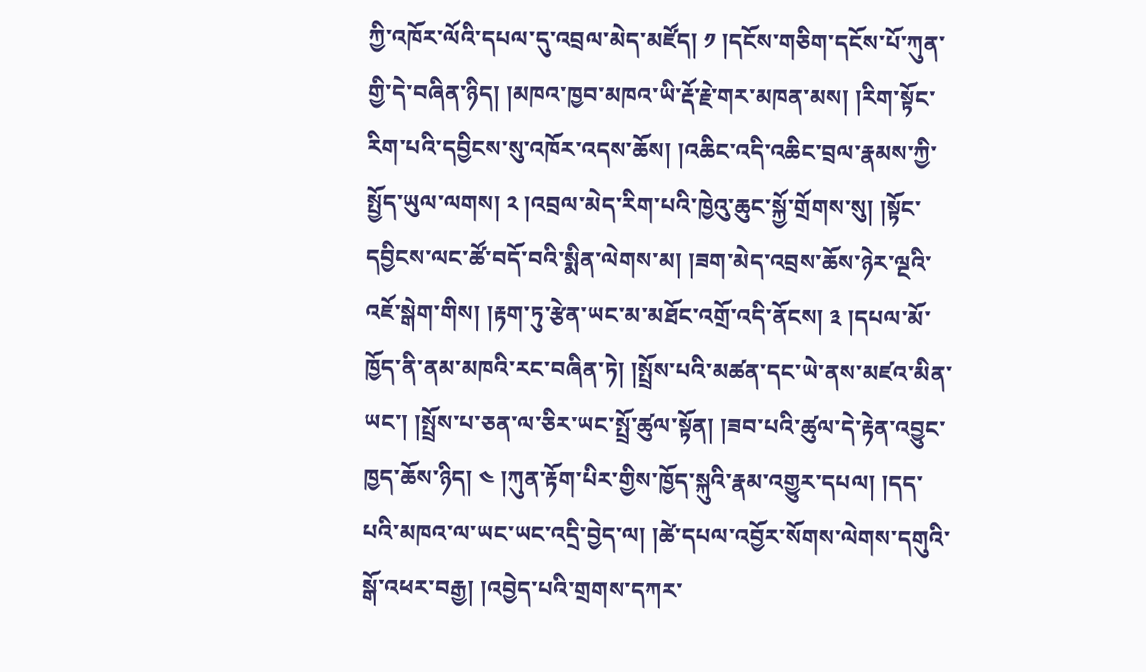ཀྱི་འཁོར་ལོའི་དཔལ་དུ་འབྲལ་མེད་མཛོད། ༡ །དངོས་གཅིག་དངོས་པོ་ཀུན་གྱི་དེ་བཞིན་ཉིད། །མཁའ་ཁྱབ་མཁའ་ཡི་རྡོ་རྗེ་གར་མཁན་མས། །རིག་སྟོང་རིག་པའི་དབྱིངས་སུ་འཁོར་འདས་ཆོས། །འཆིང་འདི་འཆིང་བྲལ་རྣམས་ཀྱི་སྤྱོད་ཡུལ་ལགས། ༢ །འབྲལ་མེད་རིག་པའི་ཁྱེའུ་ཆུང་སྐྱོ་གྲོགས་སུ། །སྟོང་དབྱིངས་ལང་ཚོ་བདོ་བའི་སྨིན་ལེགས་མ། །ཟག་མེད་འབྲས་ཆོས་ཉེར་ལྔའི་འཇོ་སྒེག་གིས། །རྟག་ཏུ་རྩེན་ཡང་མ་མཐོང་འགྲོ་འདི་ནོངས། ༣ །དཔལ་མོ་ཁྱོད་ནི་ནམ་མཁའི་རང་བཞིན་ཏེ། །སྤྲོས་པའི་མཚན་དང་ཡེ་ནས་མཛའ་མིན་ཡང་། །སྤྲོས་པ་ཅན་ལ་ཅིར་ཡང་སྤྲོ་ཚུལ་སྟོན། །ཟབ་པའི་ཚུལ་དེ་རྟེན་འབྱུང་ཁྱད་ཆོས་ཉིད། ༤ །ཀུན་རྟོག་པིར་གྱིས་ཁྱོད་སྐུའི་རྣམ་འགྱུར་དཔལ། །དད་པའི་མཁའ་ལ་ཡང་ཡང་འདྲི་བྱེད་ལ། །ཚེ་དཔལ་འབྱོར་སོགས་ལེགས་དགུའི་སྒོ་འཕར་བརྒྱ། །འབྱེད་པའི་གྲགས་དཀར་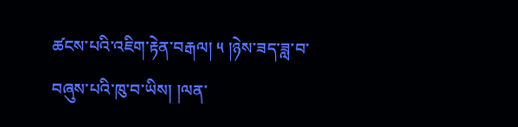ཚངས་པའི་འཇིག་རྟེན་བརྒལ། ༥ །ཉེས་ཟད་ཟླ་བ་བཞུས་པའི་ཁུ་བ་ཡིས། །ལན་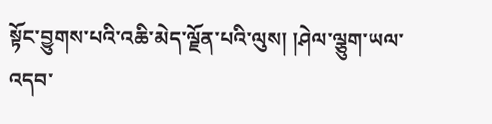སྟོང་བྱུགས་པའི་འཆི་མེད་ལྗོན་པའི་ལུས། །ཤེལ་ལྕུག་ཡལ་འདབ་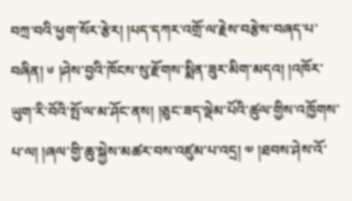བཀྲ་བའི་ཕྱག་སོར་རྩེར། །པད་དཀར་འགྲོ་ལ་རྗེས་བརྩེས་བཞད་པ་བཞིན། ༦ །ཤེས་བྱའི་ཁོངས་སུ་རྫོགས་སྨིན་ཟུར་མིག་མདའ། །འཁོར་ཡུག་རི་བོའི་སྤོ་ལ་མ་ཤོང་ནས། །ཅུང་ཟད་ལྡེམ་པོའི་ཚུལ་གྱིས་འཁྱོགས་པ་ལ། །ཞལ་གྱི་ཆུ་སྐྱེས་མཚར་བས་འཛུམ་པ་འདྲ། ༧ །ཐབས་ཤེས་འོ་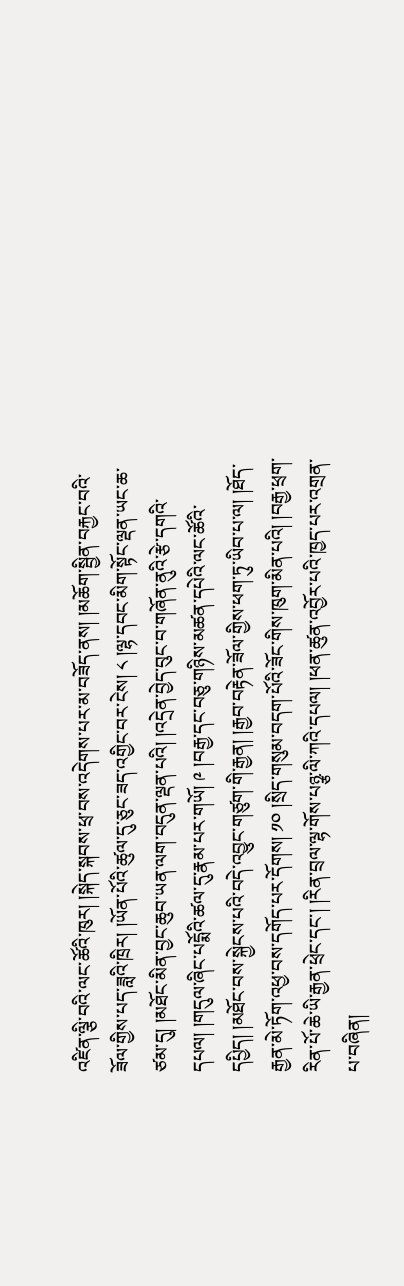འཛིན་ལྕི་བའི་ལང་ཚོའི་ཁུར། །སྐེད་སྐབས་ཕྲ་བས་འདེགས་པར་མ་བཟོད་ནས། །མཆོག་སྦྱིན་བརྐྱང་བའི་ཟོལ་གྱིས་པད་ཟླའི་ཁྲིར། །ཡོན་པོའི་ཚུལ་དུ་ཅུང་ཟད་འགྱིང་བར་ངེས། ༨ །ལྷ་དབང་མིག་སྟོང་ལྡན་ཡང་ཆ་ཙམ་དུ། །མཐོང་མིན་བྱང་ཆུབ་ཡན་ལག་བདུན་ལྡན་པའི། །འདྲེན་བྱེད་བུང་བ་གཞོན་ནུའི་རྩེ་དགའི་དཔལ། །གདུལ་ཞིང་པདྨོའི་ཚལ་དུ་རྣམ་པར་གཡོ། ༩ །བརྒྱ་དང་བཅུ་གཉིས་མཚན་དཔེའི་ལང་ཚོའི་དཔྱིད། །མཐོང་བས་སྐྱེངས་པའི་བདེ་འབྱུང་གཙུག་གི་རྒྱན། །རྒྱབ་བརྟེན་ཟོལ་གྱིས་ཕག་ཏུ་ཡིབ་པ་ལ། །ཐོད་རྒྱན་མེ་ཏོག་འཕྱ་བས་དགོད་པར་དོགས། ༡༠ །སྲིད་གསུམ་བདག་པོའི་ཟོང་གིས་ཁུག་མིན་པའི། །བརྒྱ་ཕྲག་རིན་པོ་ཆེ་ཡི་རྒྱན་ཕྲེང་དང་། །རིན་བྲལ་ལྷ་གོས་པཉྩ་ལི་ཀའི་དཔལ། །ཕན་ཚུན་འབྱོར་པའི་ཁྱད་པར་འགྲན་པ་བཞིན།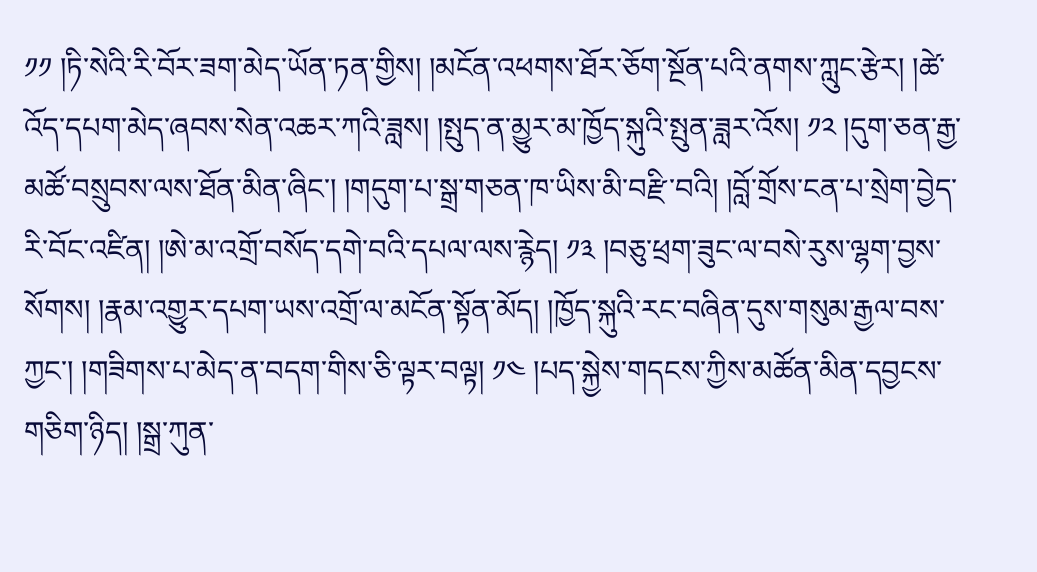༡༡ །ཏི་སེའི་རི་བོར་ཟག་མེད་ཡོན་ཏན་གྱིས། །མངོན་འཕགས་ཐོར་ཅོག་སྔོན་པའི་ནགས་ཀླུང་རྩེར། །ཚེ་འོད་དཔག་མེད་ཞབས་སེན་འཆར་ཀའི་ཟླས། །སྤུད་ན་མྱུར་མ་ཁྱོད་སྐུའི་སྤུན་ཟླར་འོས། ༡༢ །དུག་ཅན་རྒྱ་མཚོ་བསྲུབས་ལས་ཐོན་མིན་ཞིང་། །གདུག་པ་སྒྲ་གཅན་ཁ་ཡིས་མི་བརྫི་བའི། །བློ་གྲོས་ངན་པ་སྲེག་བྱེད་རི་བོང་འཛིན། །ཨེ་མ་འགྲོ་བསོད་དགེ་བའི་དཔལ་ལས་རྙེད། ༡༣ །བཅུ་ཕྲག་ཟུང་ལ་བསེ་རུས་ལྷག་བྱས་སོགས། །རྣམ་འགྱུར་དཔག་ཡས་འགྲོ་ལ་མངོན་སྟོན་མོད། །ཁྱོད་སྐུའི་རང་བཞིན་དུས་གསུམ་རྒྱལ་བས་ཀྱང་། །གཟིགས་པ་མེད་ན་བདག་གིས་ཅི་ལྟར་བལྟ། ༡༤ །པད་སྐྱེས་གདངས་ཀྱིས་མཚོན་མིན་དབྱངས་གཅིག་ཉིད། །སྒྲ་ཀུན་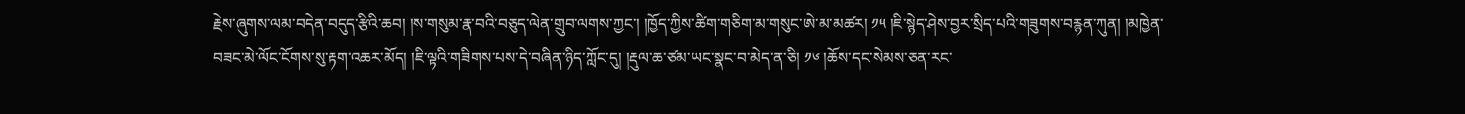རྗེས་ཞུགས་ལམ་བདེན་བདུད་རྩིའི་ཆབ། །ས་གསུམ་རྣ་བའི་བཅུད་ལེན་གྲུབ་ལགས་ཀྱང་། །ཁྱོད་ཀྱིས་ཚིག་གཅིག་མ་གསུང་ཨེ་མ་མཚར། ༡༥ །ཇི་སྙེད་ཤེས་བྱར་སྲིད་པའི་གཟུགས་བརྙན་ཀུན། །མཁྱེན་བཟང་མེ་ལོང་ངོགས་སུ་རྟག་འཆར་མོད། །ཇི་ལྟའི་གཟིགས་པས་དེ་བཞིན་ཉིད་ཀློང་དུ། །རྡུལ་ཆ་ཙམ་ཡང་སྣང་བ་མེད་ན་ཅི། ༡༦ །ཆོས་དང་སེམས་ཅན་རང་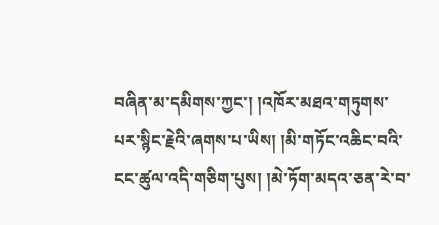བཞིན་མ་དམིགས་ཀྱང་། །འཁོར་མཐའ་གཏུགས་པར་སྙིང་རྗེའི་ཞགས་པ་ཡིས། །མི་གཏོང་འཆིང་བའི་ངང་ཚུལ་འདི་གཅིག་པུས། །མེ་ཏོག་མདའ་ཅན་རེ་བ་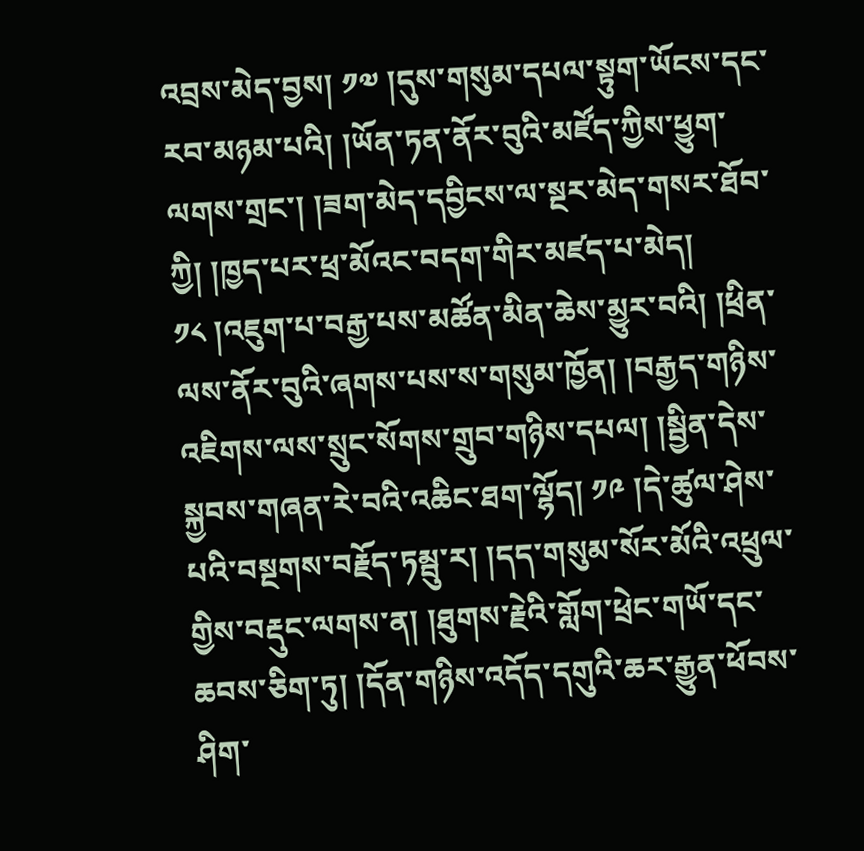འབྲས་མེད་བྱས། ༡༧ །དུས་གསུམ་དཔལ་སྟུག་ཡོངས་དང་རབ་མཉམ་པའི། །ཡོན་ཏན་ནོར་བུའི་མཛོད་ཀྱིས་ཕྱུག་ལགས་གྲང་། །ཟག་མེད་དབྱིངས་ལ་སྔར་མེད་གསར་ཐོབ་ཀྱི། །ཁྱད་པར་ཕྲ་མོའང་བདག་གིར་མཛད་པ་མེད། ༡༨ །འཇུག་པ་བརྒྱ་པས་མཚོན་མིན་ཆེས་མྱུར་བའི། །ཕྲིན་ལས་ནོར་བུའི་ཞགས་པས་ས་གསུམ་ཁྱོན། །བརྒྱད་གཉིས་འཇིགས་ལས་སྲུང་སོགས་གྲུབ་གཉིས་དཔལ། །སྦྱིན་དེས་སྐྱབས་གཞན་རེ་བའི་འཆིང་ཐག་ལྷོད། ༡༩ །དེ་ཚུལ་ཤེས་པའི་བསྔགས་བརྗོད་ཏམྦུ་ར། །དད་གསུམ་སོར་མོའི་འཕྲུལ་གྱིས་བརྡུང་ལགས་ན། །ཐུགས་རྗེའི་གློག་ཕྲེང་གཡོ་དང་ཆབས་ཅིག་ཏུ། །དོན་གཉིས་འདོད་དགུའི་ཆར་རྒྱུན་ཕོབས་ཤིག་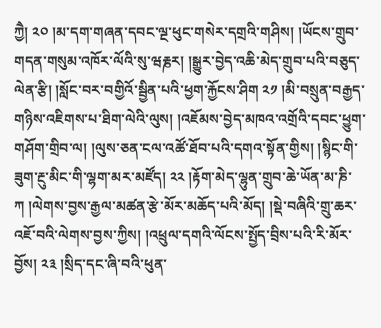ཀྱཻ། ༢༠ །མ་དག་གཞན་དབང་ལྔ་ཕུང་གསེར་དགྲའི་གཤིས། །ཡོངས་གྲུབ་གདན་གསུམ་འཁོར་ལོའི་སུ་ཝརྞར། །སྒྱུར་བྱེད་འཆི་མེད་གྲུབ་པའི་བཅུད་ལེན་རྩི། །སློང་བར་བགྱིའོ་སྦྱིན་པའི་ཕྱག་རྐྱོངས་ཤིག ༢༡ །མི་བསྲུན་བརྒྱད་གཉིས་འཇིགས་པ་ཐིག་ལེའི་ལུས། །འཇོམས་བྱེད་མཁའ་འགྲོའི་དབང་ཕྱུག་གཤོག་གྲིབ་ལ། །ལུས་ཅན་ངལ་འཚོ་ཐོབ་པའི་དགའ་སྟོན་གྱིས། །སྙིང་གི་ཟུག་རྔུ་མིང་གི་ལྷག་མར་མཛོད། ༢༢ །རྟོག་མེད་ལྷུན་གྲུབ་ཆེ་ཡོན་མ་ཎི་ཀ །ལེགས་བྱས་རྒྱལ་མཚན་རྩེ་མོར་མཆོད་པའི་མོད། །སྡེ་བཞིའི་གྲུ་ཆར་འཇོ་བའི་ལེགས་བྱས་ཀྱིས། །འཕྲུལ་དགའི་ལོངས་སྤྱོད་བྲིས་པའི་རི་མོར་བྱོས། ༢༣ །སྲིད་དང་ཞི་བའི་ཕུན་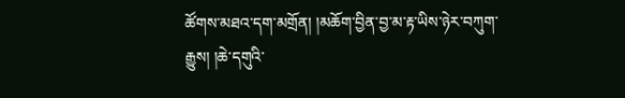ཚོགས་མཐའ་དག་མགྲོན། །མཆོག་བྱིན་བྱ་མ་རྟ་ཡིས་ཉེར་བཀུག་རྒྱུས། །ཆེ་དགུའི་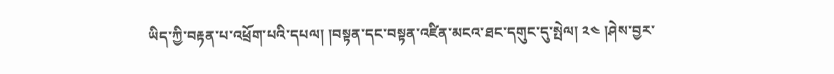ཡིད་ཀྱི་བརྟན་པ་འཕྲོག་པའི་དཔལ། །བསྟན་དང་བསྟན་འཛིན་མངའ་ཐང་དགུང་དུ་སྤེལ། ༢༤ །ཤེས་བྱར་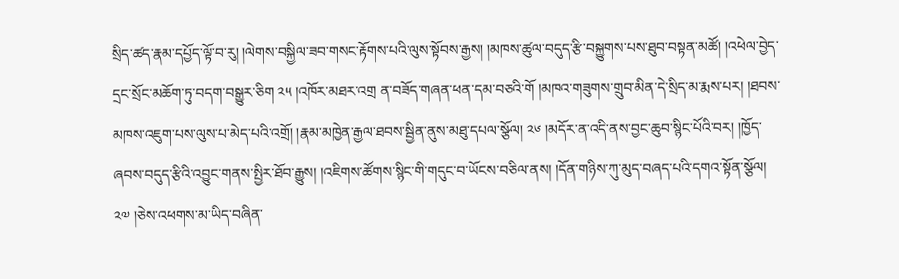སྲིད་ཚད་རྣམ་དཔྱོད་ལྟོ་བ་རུ། །ལེགས་བསྐྱིལ་ཟབ་གསང་རྟོགས་པའི་ལུས་སྟོབས་རྒྱས། །མཁས་ཚུལ་བདུད་རྩི་བསྐྱུགས་པས་ཐུབ་བསྟན་མཚོ། །འཕེལ་བྱེད་དྲང་སྲོང་མཆོག་ཏུ་བདག་བསྒྱུར་ཅིག ༢༥ །འཁོར་མཐར་འགྲ ན་བཟོད་གཞན་ཕན་དམ་བཅའི་གོ །མཁའ་གཟུགས་གྲུབ་མིན་དེ་སྲིད་མ་རྨས་པར། །ཐབས་མཁས་འཇུག་པས་ལུས་པ་མེད་པའི་འགྲོ། །རྣམ་མཁྱེན་རྒྱལ་ཐབས་སྦྱིན་ནུས་མཐུ་དཔལ་སྩོལ། ༢༦ །མདོར་ན་འདི་ནས་བྱང་ཆུབ་སྙིང་པོའི་བར། །ཁྱོད་ཞབས་བདུད་རྩིའི་འབྱུང་གནས་སྤྱིར་ཐོབ་རྒྱུས། །འཇིགས་ཚོགས་སྙིང་གི་གདུང་བ་ཡོངས་བཅིལ་ནས། །དོན་གཉིས་ཀུ་མུད་བཞད་པའི་དགའ་སྟོན་སྩོལ། ༢༧ །ཅེས་འཕགས་མ་ཡིད་བཞིན་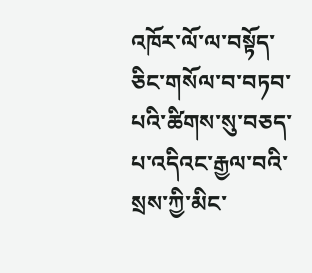འཁོར་ལོ་ལ་བསྟོད་ཅིང་གསོལ་བ་བཏབ་པའི་ཚིགས་སུ་བཅད་པ་འདིའང་རྒྱལ་བའི་སྲས་ཀྱི་མིང་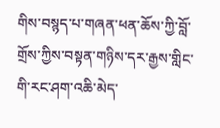གིས་བསྙད་པ་གཞན་ཕན་ཆོས་ཀྱི་བློ་གྲོས་ཀྱིས་བསྟན་གཉིས་དར་རྒྱས་གླིང་གི་རང་ཤག་འཆི་མེད་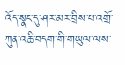འོད་སྣང་དུ་ཤར་མར་བྲིས་པ་འགྲོ་ཀུན་འཆི་བདག་གི་གཡུལ་ལས་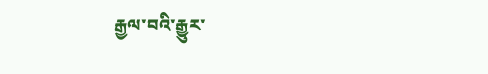རྒྱལ་བའི་རྒྱུར་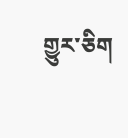གྱུར་ཅིག